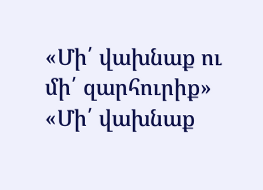«Մի՛ վախնաք ու մի՛ զարհուրիք»
«Մի՛ վախնաք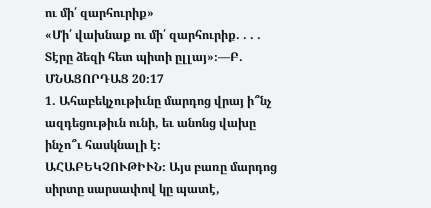ու մի՛ զարհուրիք»
«Մի՛ վախնաք ու մի՛ զարհուրիք. . . . Տէրը ձեզի հետ պիտի ըլլայ»։—Բ. ՄՆԱՑՈՐԴԱՑ 20։17
1. Ահաբեկչութիւնը մարդոց վրայ ի՞նչ ազդեցութիւն ունի, եւ անոնց վախը ինչո՞ւ հասկնալի է։
ԱՀԱԲԵԿՉՈՒԹԻՒՆ։ Այս բառը մարդոց սիրտը սարսափով կը պատէ,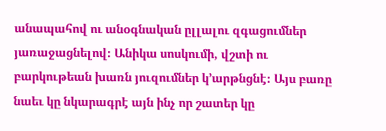անապահով ու անօգնական ըլլալու զգացումներ յառաջացնելով։ Անիկա սոսկումի, վշտի ու բարկութեան խառն յուզումներ կ’արթնցնէ։ Այս բառը նաեւ կը նկարագրէ այն ինչ որ շատեր կը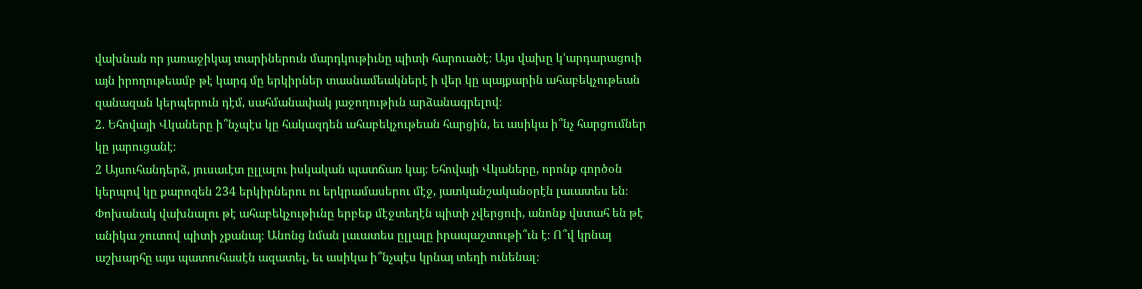վախնան որ յառաջիկայ տարիներուն մարդկութիւնը պիտի հարուածէ։ Այս վախը կ’արդարացուի այն իրողութեամբ թէ կարգ մը երկիրներ տասնամեակներէ ի վեր կը պայքարին ահաբեկչութեան զանազան կերպերուն դէմ, սահմանափակ յաջողութիւն արձանագրելով։
2. Եհովայի Վկաները ի՞նչպէս կը հակազդեն ահաբեկչութեան հարցին, եւ ասիկա ի՞նչ հարցումներ կը յարուցանէ։
2 Այսուհանդերձ, յուսաւէտ ըլլալու իսկական պատճառ կայ։ Եհովայի Վկաները, որոնք գործօն կերպով կը քարոզեն 234 երկիրներու ու երկրամասերու մէջ, յատկանշականօրէն լաւատես են։ Փոխանակ վախնալու թէ ահաբեկչութիւնը երբեք մէջտեղէն պիտի չվերցուի, անոնք վստահ են թէ անիկա շուտով պիտի չքանայ։ Անոնց նման լաւատես ըլլալը իրապաշտութի՞ւն է։ Ո՞վ կրնայ աշխարհը այս պատուհասէն ազատել, եւ ասիկա ի՞նչպէս կրնայ տեղի ունենալ։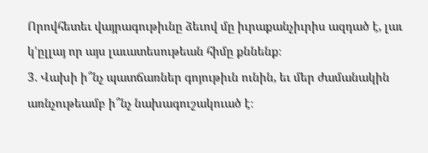Որովհետեւ վայրագութիւնը ձեւով մը իւրաքանչիւրիս ազդած է, լաւ կ’ըլլայ որ այս լաւատեսութեան հիմը քննենք։
3. Վախի ի՞նչ պատճառներ գոյութիւն ունին, եւ մեր ժամանակին առնչութեամբ ի՞նչ նախագուշակուած է։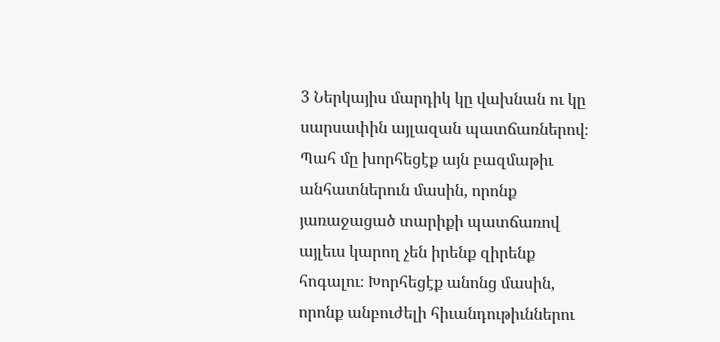3 Ներկայիս մարդիկ կը վախնան ու կը սարսափին այլազան պատճառներով։ Պահ մը խորհեցէք այն բազմաթիւ անհատներուն մասին, որոնք յառաջացած տարիքի պատճառով այլեւս կարող չեն իրենք զիրենք հոգալու։ Խորհեցէք անոնց մասին, որոնք անբուժելի հիւանդութիւններու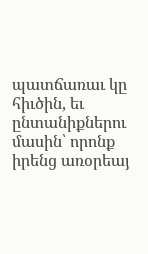պատճառաւ կը հիւծին, եւ ընտանիքներու մասին՝ որոնք իրենց առօրեայ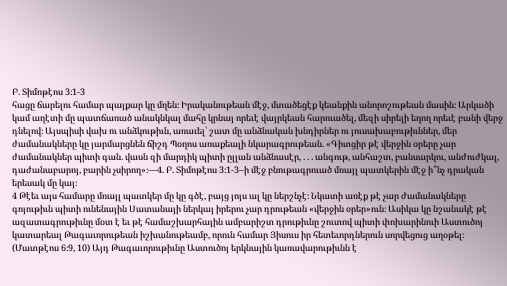Բ. Տիմոթէոս 3։1-3
հացը ճարելու համար պայքար կը մղեն։ Իրականութեան մէջ, մտածեցէք կեանքին անորոշութեան մասին։ Արկածի կամ աղէտի մը պատճառած անակնկալ մահը կրնայ որեւէ վայրկեան հարուածել, մեզի սիրելի եղող որեւէ բանի վերջ դնելով։ Այսպիսի վախ ու անձկութիւն, առաւել՝ շատ մը անձնական խնդիրներ ու յուսախաբութիւններ, մեր ժամանակները կը յարմարցնեն ճիշդ Պօղոս առաքեալի նկարագրութեան. «Գիտցիր թէ վերջին օրերը չար ժամանակներ պիտի գան. վասն զի մարդիկ պիտի ըլլան անձնասէր, . . . անգութ, անհաշտ, բանսարկու, անժուժկալ, դաժանաբարոյ, բարին չսիրող»։—4. Բ. Տիմոթէոս 3։1-3–ի մէջ բնութագրուած մռայլ պատկերին մէջ ի՞նչ դրական երեսակ մը կայ։
4 Թէեւ այս համարը մռայլ պատկեր մը կը գծէ, բայց յոյս ալ կը ներշնչէ։ Նկատի առէք թէ չար ժամանակները գոյութիւն պիտի ունենային Սատանայի ներկայ իրերու չար դրութեան «վերջին օրեր»ուն։ Ասիկա կը նշանակէ թէ ազատագրութիւնը մօտ է եւ թէ համաշխարհային ամբարիշտ դրութիւնը շուտով պիտի փոխարինուի Աստուծոյ կատարեալ Թագաւորութեան իշխանութեամբ, որուն համար Յիսուս իր հետեւորդներուն սորվեցուց աղօթել։ (Մատթէոս 6։9, 10) Այդ Թագաւորութիւնը Աստուծոյ երկնային կառավարութիւնն է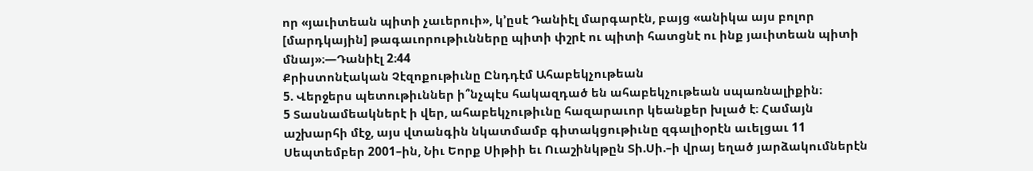որ «յաւիտեան պիտի չաւերուի», կ’ըսէ Դանիէլ մարգարէն, բայց «անիկա այս բոլոր [մարդկային] թագաւորութիւնները պիտի փշրէ ու պիտի հատցնէ ու ինք յաւիտեան պիտի մնայ»։—Դանիէլ 2։44
Քրիստոնէական Չէզոքութիւնը Ընդդէմ Ահաբեկչութեան
5. Վերջերս պետութիւններ ի՞նչպէս հակազդած են ահաբեկչութեան սպառնալիքին։
5 Տասնամեակներէ ի վեր, ահաբեկչութիւնը հազարաւոր կեանքեր խլած է։ Համայն աշխարհի մէջ, այս վտանգին նկատմամբ գիտակցութիւնը զգալիօրէն աւելցաւ 11 Սեպտեմբեր 2001–ին, Նիւ Եորք Սիթիի եւ Ուաշինկթըն Տի.Սի.–ի վրայ եղած յարձակումներէն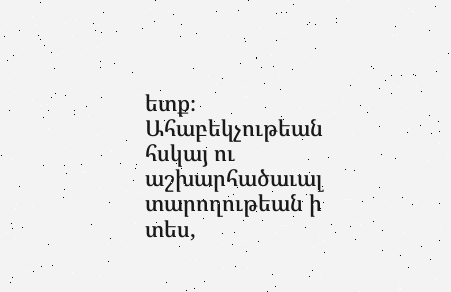ետք։ Ահաբեկչութեան հսկայ ու աշխարհածաւալ տարողութեան ի տես,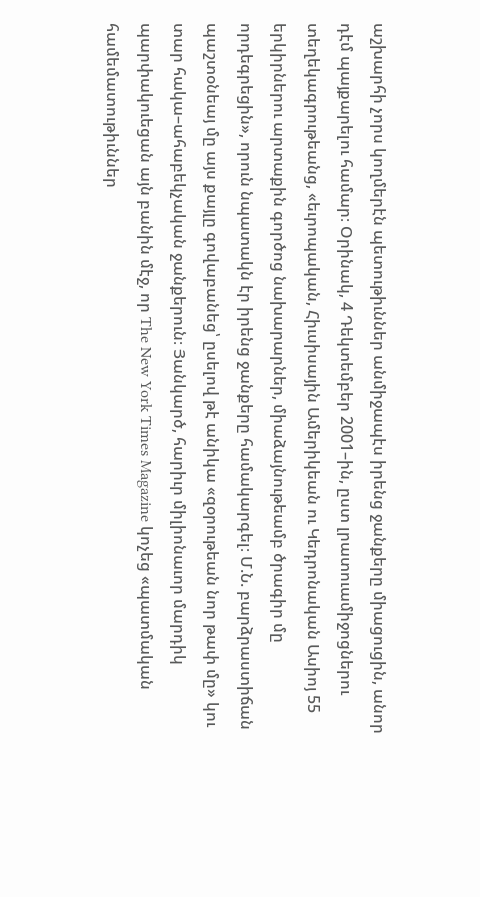աշխարհի չորս կողմերէն պետութիւններ անմիջապէս իրենց ջանքերը միացուցին, անոր դէմ պայքարելու համար։ Օրինակ, 4 Դեկտեմբեր 2001–ին, ըստ լրատուամիջոցներու տեղեկագրութեանց, «եւրոպական, Հիւսիսային Ամերիկեան ու Կեդրոնական Ասիոյ 55 երկիրներու արտաքին գործոց նախարարներ, միաձայնութեամբ ծրագիր մը որդեգրեցին», որուն նպատակն էր իրենց ջանքերը համակարգել։ Մ.Ն. բարձրաստիճան պաշտօնեայ մը այս քայլը գովաբանեց՝ ըսելով թէ անիկա «զօրութեան նոր թափ մը» կու տար հակա–ահաբեկչական ջանքերուն։ Յանկարծ, հարիւր միլիոնաւոր մարդիկ պարփակուեցան այն բանին մէջ, որ The New York Times Magazine կոչեց «պատմական համեմատութիւններ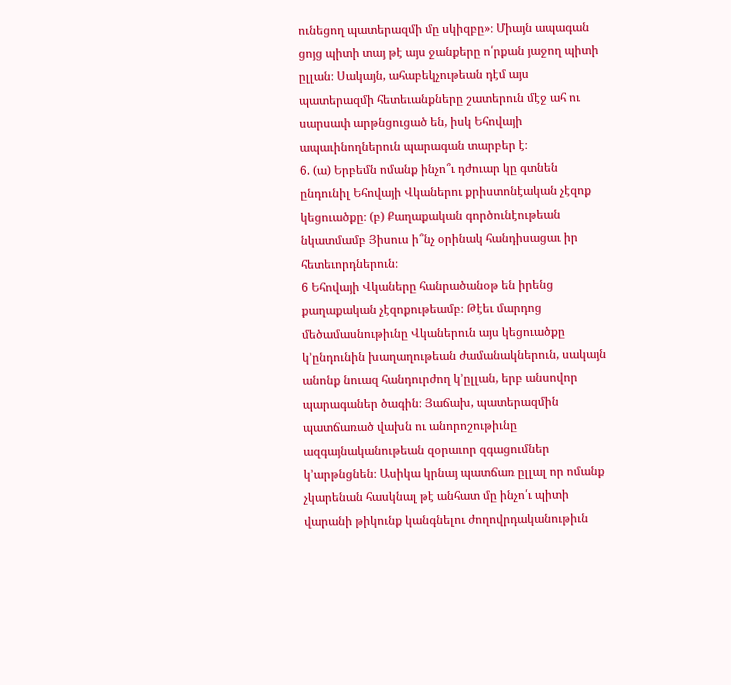ունեցող պատերազմի մը սկիզբը»։ Միայն ապագան ցոյց պիտի տայ թէ այս ջանքերը ո՛րքան յաջող պիտի ըլլան։ Սակայն, ահաբեկչութեան դէմ այս պատերազմի հետեւանքները շատերուն մէջ ահ ու սարսափ արթնցուցած են, իսկ Եհովայի ապաւինողներուն պարագան տարբեր է։
6. (ա) Երբեմն ոմանք ինչո՞ւ դժուար կը գտնեն ընդունիլ Եհովայի Վկաներու քրիստոնէական չէզոք կեցուածքը։ (բ) Քաղաքական գործունէութեան նկատմամբ Յիսուս ի՞նչ օրինակ հանդիսացաւ իր հետեւորդներուն։
6 Եհովայի Վկաները հանրածանօթ են իրենց քաղաքական չէզոքութեամբ։ Թէեւ մարդոց մեծամասնութիւնը Վկաներուն այս կեցուածքը կ’ընդունին խաղաղութեան ժամանակներուն, սակայն անոնք նուազ հանդուրժող կ’ըլլան, երբ անսովոր պարագաներ ծագին։ Յաճախ, պատերազմին պատճառած վախն ու անորոշութիւնը ազգայնականութեան զօրաւոր զգացումներ կ’արթնցնեն։ Ասիկա կրնայ պատճառ ըլլալ որ ոմանք չկարենան հասկնալ թէ անհատ մը ինչո՛ւ պիտի վարանի թիկունք կանգնելու ժողովրդականութիւն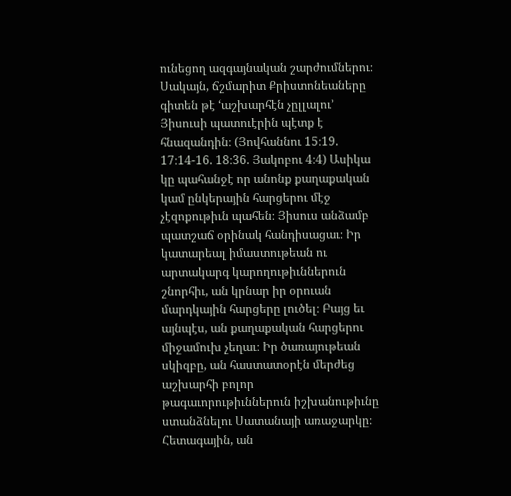ունեցող ազգայնական շարժումներու։ Սակայն, ճշմարիտ Քրիստոնեաները գիտեն թէ ‘աշխարհէն չըլլալու’ Յիսուսի պատուէրին պէտք է հնազանդին։ (Յովհաննու 15։19. 17։14-16. 18։36. Յակոբու 4։4) Ասիկա կը պահանջէ որ անոնք քաղաքական կամ ընկերային հարցերու մէջ չէզոքութիւն պահեն։ Յիսուս անձամբ պատշաճ օրինակ հանդիսացաւ։ Իր կատարեալ իմաստութեան ու արտակարգ կարողութիւններուն շնորհիւ, ան կրնար իր օրուան մարդկային հարցերը լուծել։ Բայց եւ այնպէս, ան քաղաքական հարցերու միջամուխ չեղաւ։ Իր ծառայութեան սկիզբը, ան հաստատօրէն մերժեց աշխարհի բոլոր թագաւորութիւններուն իշխանութիւնը ստանձնելու Սատանայի առաջարկը։ Հետագային, ան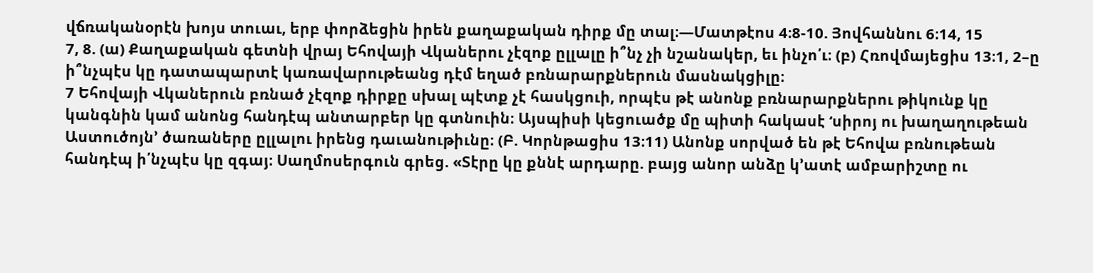վճռականօրէն խոյս տուաւ, երբ փորձեցին իրեն քաղաքական դիրք մը տալ։—Մատթէոս 4։8-10. Յովհաննու 6։14, 15
7, 8. (ա) Քաղաքական գետնի վրայ Եհովայի Վկաներու չէզոք ըլլալը ի՞նչ չի նշանակեր, եւ ինչո՛ւ։ (բ) Հռովմայեցիս 13։1, 2–ը ի՞նչպէս կը դատապարտէ կառավարութեանց դէմ եղած բռնարարքներուն մասնակցիլը։
7 Եհովայի Վկաներուն բռնած չէզոք դիրքը սխալ պէտք չէ հասկցուի, որպէս թէ անոնք բռնարարքներու թիկունք կը կանգնին կամ անոնց հանդէպ անտարբեր կը գտնուին։ Այսպիսի կեցուածք մը պիտի հակասէ ‘սիրոյ ու խաղաղութեան Աստուծոյն’ ծառաները ըլլալու իրենց դաւանութիւնը։ (Բ. Կորնթացիս 13։11) Անոնք սորված են թէ Եհովա բռնութեան հանդէպ ի՛նչպէս կը զգայ։ Սաղմոսերգուն գրեց. «Տէրը կը քննէ արդարը. բայց անոր անձը կ’ատէ ամբարիշտը ու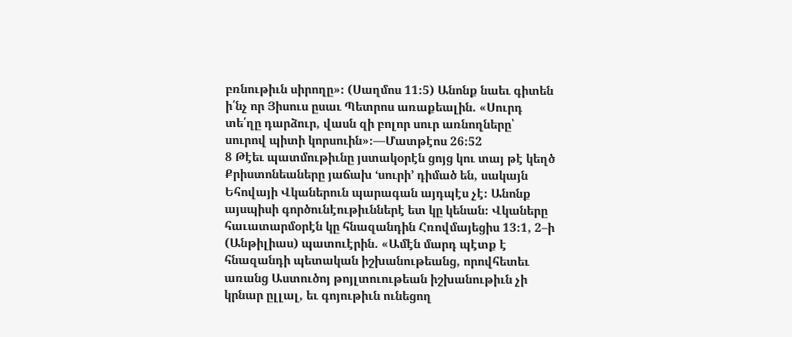բռնութիւն սիրողը»։ (Սաղմոս 11։5) Անոնք նաեւ գիտեն ի՛նչ որ Յիսուս ըսաւ Պետրոս առաքեալին. «Սուրդ տե՛ղը դարձուր, վասն զի բոլոր սուր առնողները՝ սուրով պիտի կորսուին»։—Մատթէոս 26։52
8 Թէեւ պատմութիւնը յստակօրէն ցոյց կու տայ թէ կեղծ Քրիստոնեաները յաճախ ‘սուրի’ դիմած են, սակայն Եհովայի Վկաներուն պարագան այդպէս չէ։ Անոնք այսպիսի գործունէութիւններէ ետ կը կենան։ Վկաները հաւատարմօրէն կը հնազանդին Հռովմայեցիս 13։1, 2–ի (Անթիլիաս) պատուէրին. «Ամէն մարդ պէտք է հնազանդի պետական իշխանութեանց, որովհետեւ առանց Աստուծոյ թոյլտուութեան իշխանութիւն չի կրնար ըլլալ, եւ գոյութիւն ունեցող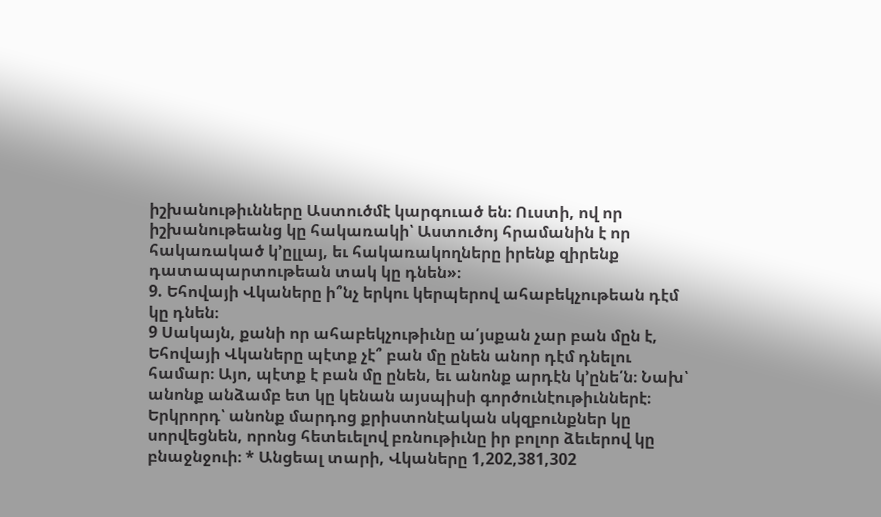իշխանութիւնները Աստուծմէ կարգուած են։ Ուստի, ով որ իշխանութեանց կը հակառակի՝ Աստուծոյ հրամանին է որ հակառակած կ’ըլլայ, եւ հակառակողները իրենք զիրենք դատապարտութեան տակ կը դնեն»։
9. Եհովայի Վկաները ի՞նչ երկու կերպերով ահաբեկչութեան դէմ կը դնեն։
9 Սակայն, քանի որ ահաբեկչութիւնը ա՛յսքան չար բան մըն է, Եհովայի Վկաները պէտք չէ՞ բան մը ընեն անոր դէմ դնելու համար։ Այո, պէտք է բան մը ընեն, եւ անոնք արդէն կ’ընե՛ն։ Նախ՝ անոնք անձամբ ետ կը կենան այսպիսի գործունէութիւններէ։ Երկրորդ՝ անոնք մարդոց քրիստոնէական սկզբունքներ կը սորվեցնեն, որոնց հետեւելով բռնութիւնը իր բոլոր ձեւերով կը բնաջնջուի։ * Անցեալ տարի, Վկաները 1,202,381,302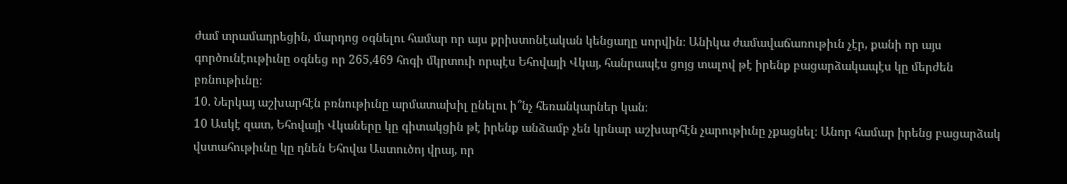ժամ տրամադրեցին, մարդոց օգնելու համար որ այս քրիստոնէական կենցաղը սորվին։ Անիկա ժամավաճառութիւն չէր, քանի որ այս գործունէութիւնը օգնեց որ 265,469 հոգի մկրտուի որպէս Եհովայի Վկայ, հանրապէս ցոյց տալով թէ իրենք բացարձակապէս կը մերժեն բռնութիւնը։
10. Ներկայ աշխարհէն բռնութիւնը արմատախիլ ընելու ի՞նչ հեռանկարներ կան։
10 Ասկէ զատ, Եհովայի Վկաները կը գիտակցին թէ իրենք անձամբ չեն կրնար աշխարհէն չարութիւնը չքացնել։ Անոր համար իրենց բացարձակ վստահութիւնը կը դնեն Եհովա Աստուծոյ վրայ, որ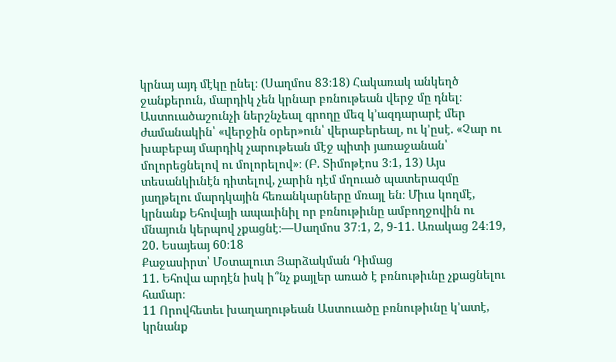կրնայ այդ մէկը ընել։ (Սաղմոս 83։18) Հակառակ անկեղծ ջանքերուն, մարդիկ չեն կրնար բռնութեան վերջ մը դնել։ Աստուածաշունչի ներշնչեալ գրողը մեզ կ’ազդարարէ մեր ժամանակին՝ «վերջին օրեր»ուն՝ վերաբերեալ, ու կ’ըսէ. «Չար ու խաբեբայ մարդիկ չարութեան մէջ պիտի յառաջանան՝ մոլորեցնելով ու մոլորելով»։ (Բ. Տիմոթէոս 3։1, 13) Այս տեսանկիւնէն դիտելով, չարին դէմ մղուած պատերազմը յաղթելու մարդկային հեռանկարները մռայլ են։ Միւս կողմէ, կրնանք Եհովայի ապաւինիլ որ բռնութիւնը ամբողջովին ու մնայուն կերպով չքացնէ։—Սաղմոս 37։1, 2, 9-11. Առակաց 24։19, 20. Եսայեայ 60։18
Քաջասիրտ՝ Մօտալուտ Յարձակման Դիմաց
11. Եհովա արդէն իսկ ի՞նչ քայլեր առած է բռնութիւնը չքացնելու համար։
11 Որովհետեւ խաղաղութեան Աստուածը բռնութիւնը կ’ատէ, կրնանք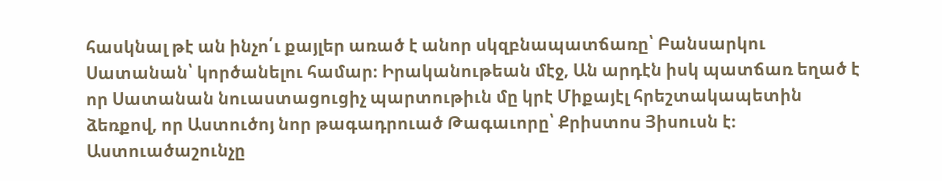հասկնալ թէ ան ինչո՛ւ քայլեր առած է անոր սկզբնապատճառը՝ Բանսարկու Սատանան՝ կործանելու համար։ Իրականութեան մէջ, Ան արդէն իսկ պատճառ եղած է որ Սատանան նուաստացուցիչ պարտութիւն մը կրէ Միքայէլ հրեշտակապետին ձեռքով, որ Աստուծոյ նոր թագադրուած Թագաւորը՝ Քրիստոս Յիսուսն է։ Աստուածաշունչը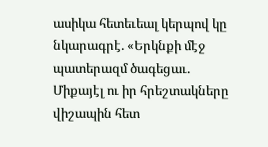ասիկա հետեւեալ կերպով կը նկարագրէ. «Երկնքի մէջ պատերազմ ծագեցաւ. Միքայէլ ու իր հրեշտակները վիշապին հետ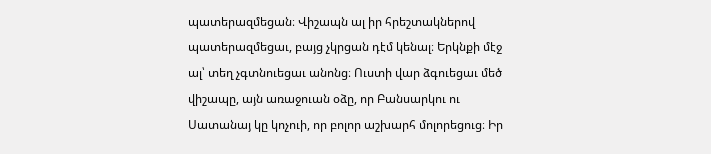պատերազմեցան։ Վիշապն ալ իր հրեշտակներով պատերազմեցաւ, բայց չկրցան դէմ կենալ։ Երկնքի մէջ ալ՝ տեղ չգտնուեցաւ անոնց։ Ուստի վար ձգուեցաւ մեծ վիշապը, այն առաջուան օձը, որ Բանսարկու ու Սատանայ կը կոչուի, որ բոլոր աշխարհ մոլորեցուց։ Իր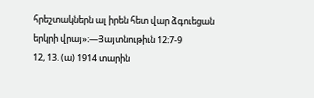հրեշտակներն ալ իրեն հետ վար ձգուեցան երկրի վրայ»։—Յայտնութիւն 12։7-9
12, 13. (ա) 1914 տարին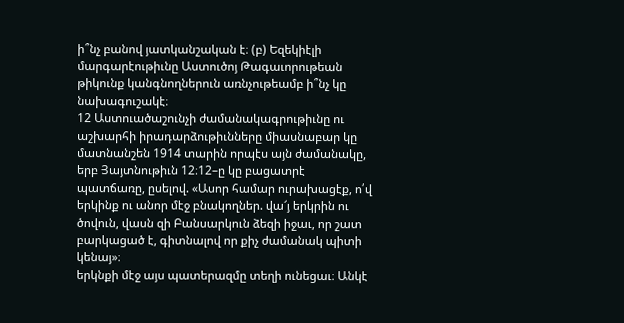ի՞նչ բանով յատկանշական է։ (բ) Եզեկիէլի մարգարէութիւնը Աստուծոյ Թագաւորութեան թիկունք կանգնողներուն առնչութեամբ ի՞նչ կը նախագուշակէ։
12 Աստուածաշունչի ժամանակագրութիւնը ու աշխարհի իրադարձութիւնները միասնաբար կը մատնանշեն 1914 տարին որպէս այն ժամանակը, երբ Յայտնութիւն 12։12–ը կը բացատրէ պատճառը, ըսելով. «Ասոր համար ուրախացէք, ո՛վ երկինք ու անոր մէջ բնակողներ. վա՜յ երկրին ու ծովուն, վասն զի Բանսարկուն ձեզի իջաւ, որ շատ բարկացած է, գիտնալով որ քիչ ժամանակ պիտի կենայ»։
երկնքի մէջ այս պատերազմը տեղի ունեցաւ։ Անկէ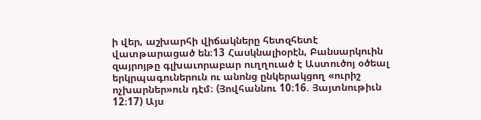ի վեր, աշխարհի վիճակները հետզհետէ վատթարացած են։13 Հասկնալիօրէն, Բանսարկուին զայրոյթը գլխաւորաբար ուղղուած է Աստուծոյ օծեալ երկրպագուներուն ու անոնց ընկերակցող «ուրիշ ոչխարներ»ուն դէմ։ (Յովհաննու 10։16. Յայտնութիւն 12։17) Այս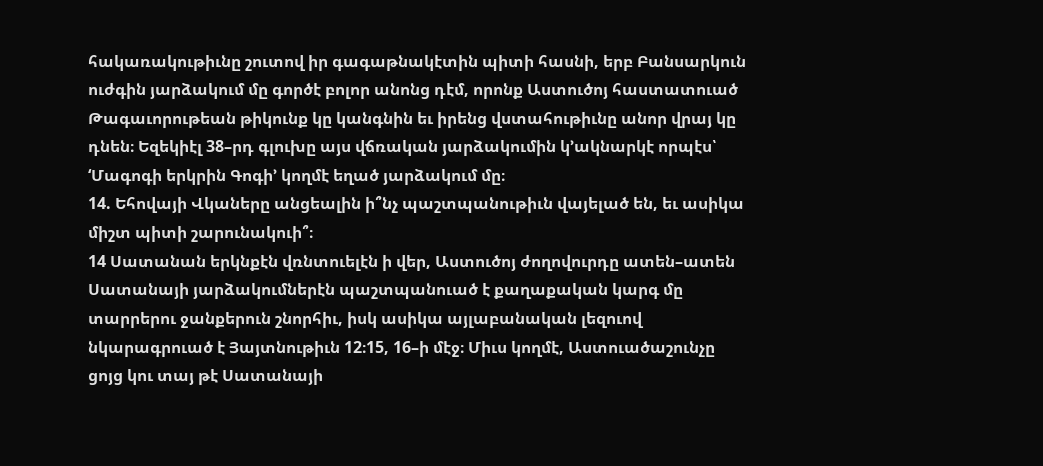հակառակութիւնը շուտով իր գագաթնակէտին պիտի հասնի, երբ Բանսարկուն ուժգին յարձակում մը գործէ բոլոր անոնց դէմ, որոնք Աստուծոյ հաստատուած Թագաւորութեան թիկունք կը կանգնին եւ իրենց վստահութիւնը անոր վրայ կը դնեն։ Եզեկիէլ 38–րդ գլուխը այս վճռական յարձակումին կ’ակնարկէ որպէս՝ ‘Մագոգի երկրին Գոգի’ կողմէ եղած յարձակում մը։
14. Եհովայի Վկաները անցեալին ի՞նչ պաշտպանութիւն վայելած են, եւ ասիկա միշտ պիտի շարունակուի՞։
14 Սատանան երկնքէն վռնտուելէն ի վեր, Աստուծոյ ժողովուրդը ատեն–ատեն Սատանայի յարձակումներէն պաշտպանուած է քաղաքական կարգ մը տարրերու ջանքերուն շնորհիւ, իսկ ասիկա այլաբանական լեզուով նկարագրուած է Յայտնութիւն 12։15, 16–ի մէջ։ Միւս կողմէ, Աստուածաշունչը ցոյց կու տայ թէ Սատանայի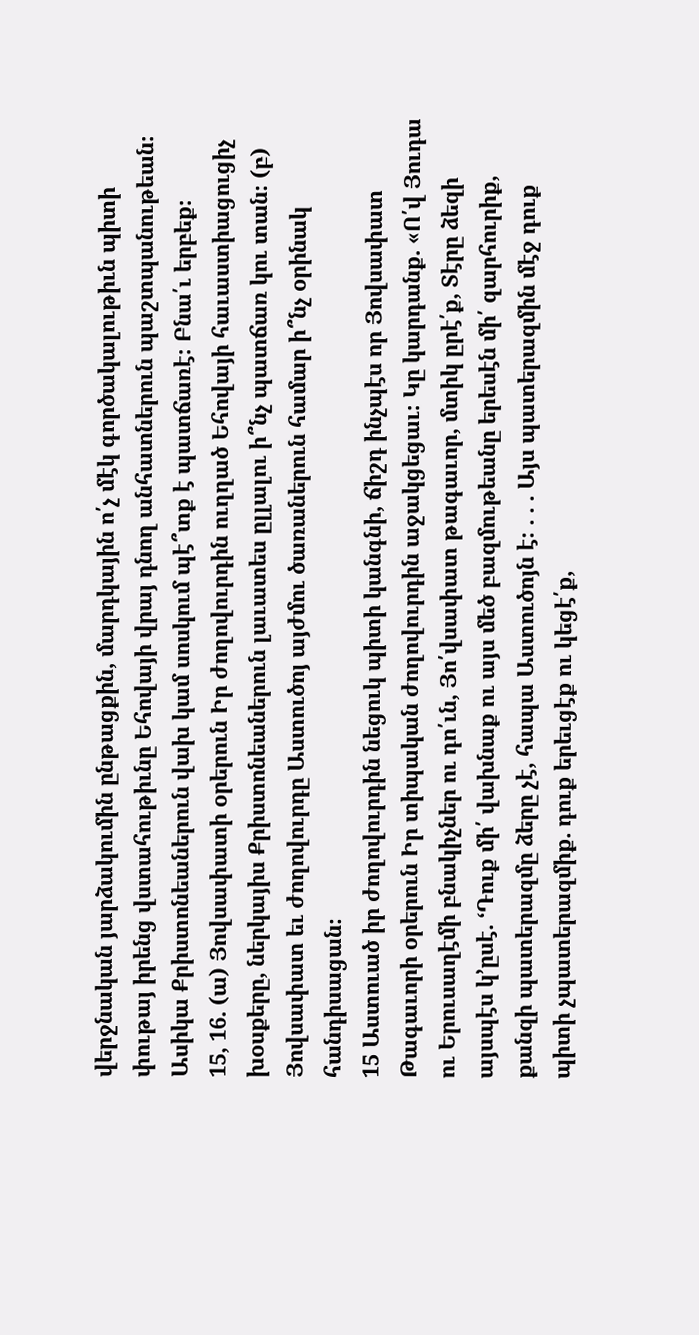վերջնական յարձակումին ընթացքին, մարդկային ո՛չ մէկ գործակալութիւն պիտի փութայ իրենց վստահութիւնը Եհովայի վրայ դնող անհատներուն պաշտպանութեան։ Ասիկա Քրիստոնեաներուն վախ կամ սոսկում պէ՞տք է պատճառէ։ Բնա՛ւ երբեք։
15, 16. (ա) Յովսափատի օրերուն Իր ժողովուրդին ուղղած Եհովայի հաւաստիացուցիչ խօսքերը, ներկայիս Քրիստոնեաներուն լաւատես ըլլալու ի՞նչ պատճառ կու տան։ (բ) Յովսափատ եւ ժողովուրդը Աստուծոյ այժմու ծառաներուն համար ի՞նչ օրինակ հանդիսացան։
15 Աստուած իր ժողովուրդին նեցուկ պիտի կանգնի, ճիշդ ինչպէս որ Յովսափատ Թագաւորի օրերուն Իր տիպական ժողովուրդին աջակցեցաւ։ Կը կարդանք. «Ո՛վ Յուդա ու Երուսաղէմի բնակիչներ ու դո՛ւն, Յո՛վսափատ թագաւոր, մտիկ ըրէ՛ք, Տէրը ձեզի այսպէս կ’ըսէ. ‘Դուք մի՛ վախնաք ու այս մեծ բազմութեանը երեսէն մի՛ զարհուրիք, քանզի պատերազմը ձերը չէ, հապա Աստուծոյն է։ . . . Այս պատերազմին մէջ դուք պիտի չպատերազմիք. դուք երեւցէք ու կեցէ՛ք,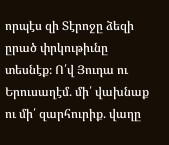որպէս զի Տէրոջը ձեզի ըրած փրկութիւնը տեսնէք։ Ո՛վ Յուդա ու Երուսաղէմ. մի՛ վախնաք ու մի՛ զարհուրիք. վաղը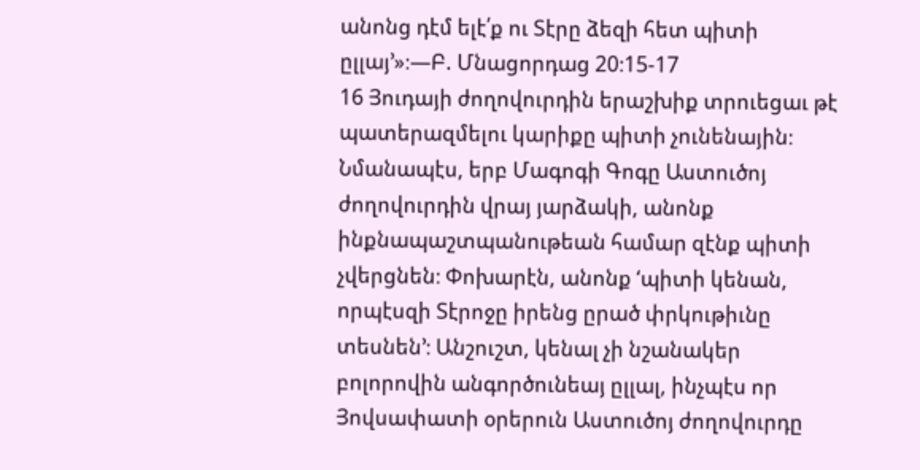անոնց դէմ ելէ՛ք ու Տէրը ձեզի հետ պիտի ըլլայ’»։—Բ. Մնացորդաց 20։15-17
16 Յուդայի ժողովուրդին երաշխիք տրուեցաւ թէ պատերազմելու կարիքը պիտի չունենային։ Նմանապէս, երբ Մագոգի Գոգը Աստուծոյ ժողովուրդին վրայ յարձակի, անոնք ինքնապաշտպանութեան համար զէնք պիտի չվերցնեն։ Փոխարէն, անոնք ‘պիտի կենան, որպէսզի Տէրոջը իրենց ըրած փրկութիւնը տեսնեն’։ Անշուշտ, կենալ չի նշանակեր բոլորովին անգործունեայ ըլլալ, ինչպէս որ Յովսափատի օրերուն Աստուծոյ ժողովուրդը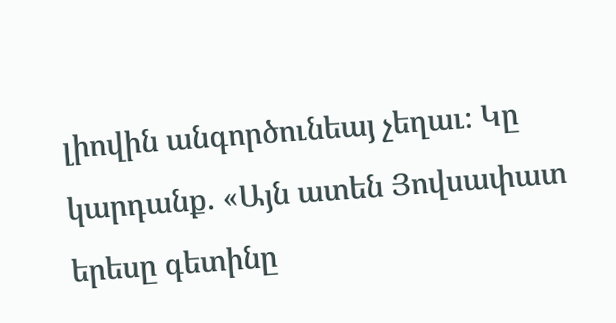լիովին անգործունեայ չեղաւ։ Կը կարդանք. «Այն ատեն Յովսափատ երեսը գետինը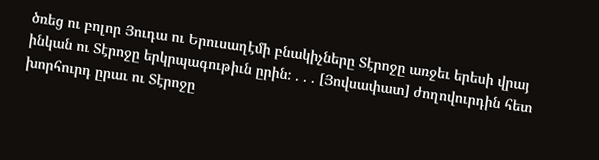ծռեց ու բոլոր Յուդա ու Երուսաղէմի բնակիչները Տէրոջը առջեւ երեսի վրայ ինկան ու Տէրոջը երկրպագութիւն ըրին։ . . . [Յովսափատ] ժողովուրդին հետ խորհուրդ ըրաւ ու Տէրոջը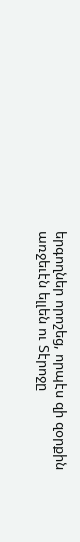երգողներ որոշեց, որպէս զի զօրքին առջեւէն ելլեն ու Տէրոջը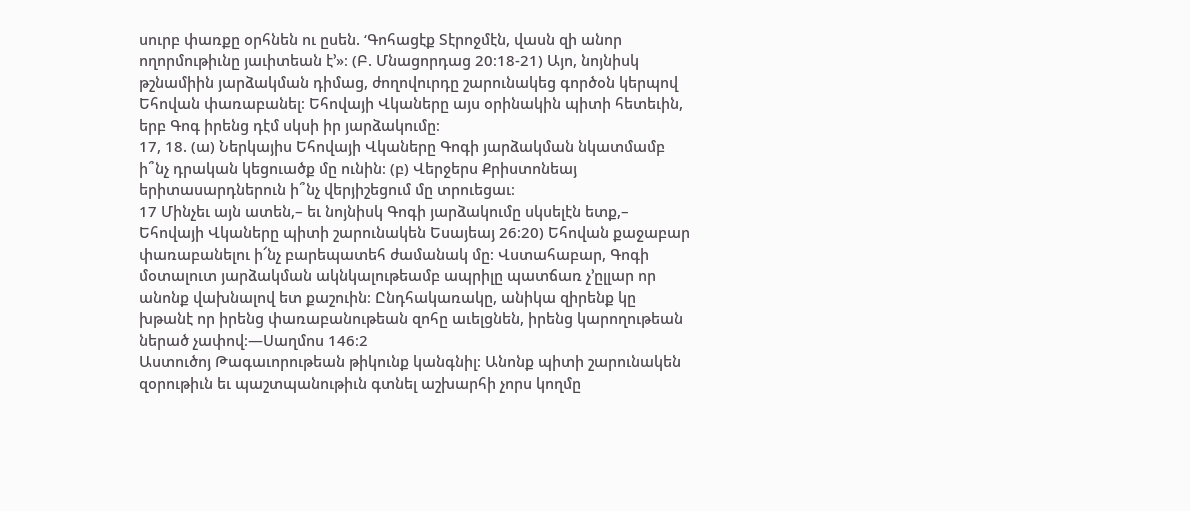սուրբ փառքը օրհնեն ու ըսեն. ‘Գոհացէք Տէրոջմէն, վասն զի անոր ողորմութիւնը յաւիտեան է’»։ (Բ. Մնացորդաց 20։18-21) Այո, նոյնիսկ թշնամիին յարձակման դիմաց, ժողովուրդը շարունակեց գործօն կերպով Եհովան փառաբանել։ Եհովայի Վկաները այս օրինակին պիտի հետեւին, երբ Գոգ իրենց դէմ սկսի իր յարձակումը։
17, 18. (ա) Ներկայիս Եհովայի Վկաները Գոգի յարձակման նկատմամբ ի՞նչ դրական կեցուածք մը ունին։ (բ) Վերջերս Քրիստոնեայ երիտասարդներուն ի՞նչ վերյիշեցում մը տրուեցաւ։
17 Մինչեւ այն ատեն,– եւ նոյնիսկ Գոգի յարձակումը սկսելէն ետք,– Եհովայի Վկաները պիտի շարունակեն Եսայեայ 26։20) Եհովան քաջաբար փառաբանելու ի՜նչ բարեպատեհ ժամանակ մը։ Վստահաբար, Գոգի մօտալուտ յարձակման ակնկալութեամբ ապրիլը պատճառ չ’ըլլար որ անոնք վախնալով ետ քաշուին։ Ընդհակառակը, անիկա զիրենք կը խթանէ որ իրենց փառաբանութեան զոհը աւելցնեն, իրենց կարողութեան ներած չափով։—Սաղմոս 146։2
Աստուծոյ Թագաւորութեան թիկունք կանգնիլ։ Անոնք պիտի շարունակեն զօրութիւն եւ պաշտպանութիւն գտնել աշխարհի չորս կողմը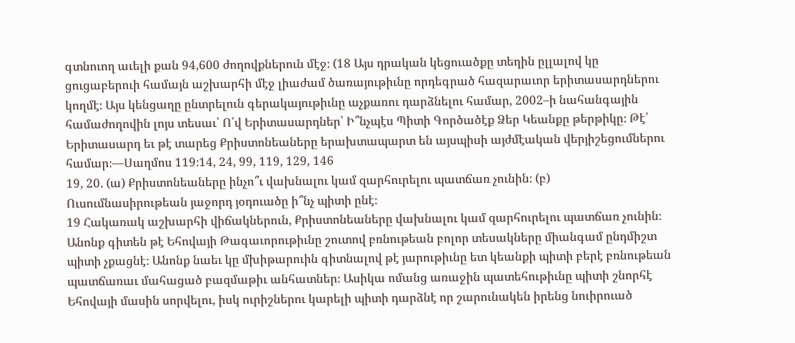գտնուող աւելի քան 94,600 ժողովքներուն մէջ։ (18 Այս դրական կեցուածքը տեղին ըլլալով կը ցուցաբերուի համայն աշխարհի մէջ լիաժամ ծառայութիւնը որդեգրած հազարաւոր երիտասարդներու կողմէ։ Այս կենցաղը ընտրելուն գերակայութիւնը աչքառու դարձնելու համար, 2002–ի նահանգային համաժողովին լոյս տեսաւ՝ Ո՛վ Երիտասարդներ՝ Ի՞նչպէս Պիտի Գործածէք Ձեր Կեանքը թերթիկը։ Թէ՛ Երիտասարդ եւ թէ տարեց Քրիստոնեաները երախտապարտ են այսպիսի այժմէական վերյիշեցումներու համար։—Սաղմոս 119։14, 24, 99, 119, 129, 146
19, 20. (ա) Քրիստոնեաները ինչո՞ւ վախնալու կամ զարհուրելու պատճառ չունին։ (բ) Ուսումնասիրութեան յաջորդ յօդուածը ի՞նչ պիտի ընէ։
19 Հակառակ աշխարհի վիճակներուն, Քրիստոնեաները վախնալու կամ զարհուրելու պատճառ չունին։ Անոնք գիտեն թէ Եհովայի Թագաւորութիւնը շուտով բռնութեան բոլոր տեսակները միանգամ ընդմիշտ պիտի չքացնէ։ Անոնք նաեւ կը մխիթարուին գիտնալով թէ յարութիւնը ետ կեանքի պիտի բերէ բռնութեան պատճառաւ մահացած բազմաթիւ անհատներ։ Ասիկա ոմանց առաջին պատեհութիւնը պիտի շնորհէ Եհովայի մասին սորվելու, իսկ ուրիշներու կարելի պիտի դարձնէ որ շարունակեն իրենց նուիրուած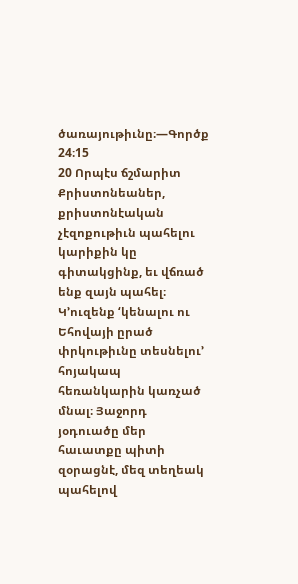ծառայութիւնը։—Գործք 24։15
20 Որպէս ճշմարիտ Քրիստոնեաներ, քրիստոնէական չէզոքութիւն պահելու կարիքին կը գիտակցինք, եւ վճռած ենք զայն պահել։ Կ’ուզենք ‘կենալու ու Եհովայի ըրած փրկութիւնը տեսնելու’ հոյակապ հեռանկարին կառչած մնալ։ Յաջորդ յօդուածը մեր հաւատքը պիտի զօրացնէ, մեզ տեղեակ պահելով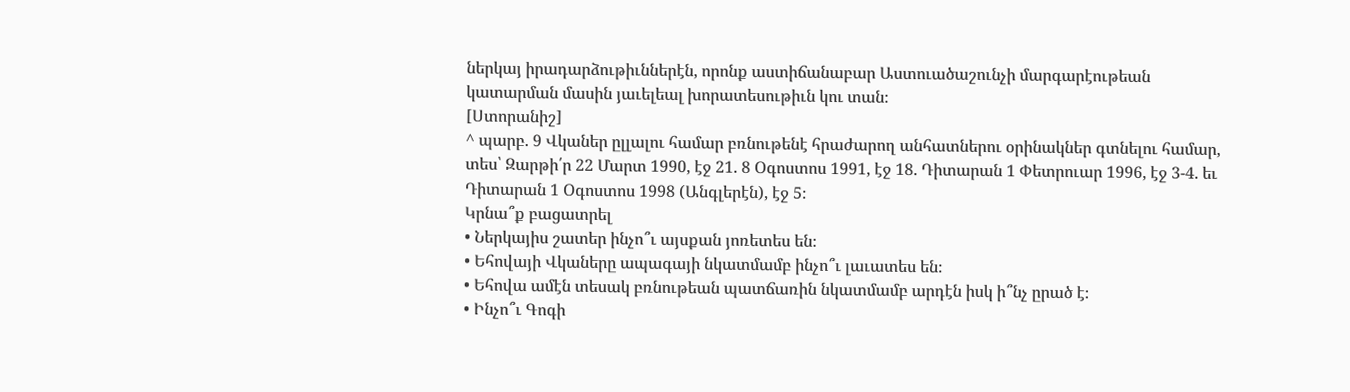ներկայ իրադարձութիւններէն, որոնք աստիճանաբար Աստուածաշունչի մարգարէութեան կատարման մասին յաւելեալ խորատեսութիւն կու տան։
[Ստորանիշ]
^ պարբ. 9 Վկաներ ըլլալու համար բռնութենէ հրաժարող անհատներու օրինակներ գտնելու համար, տես՝ Զարթի՛ր 22 Մարտ 1990, էջ 21. 8 Օգոստոս 1991, էջ 18. Դիտարան 1 Փետրուար 1996, էջ 3-4. եւ Դիտարան 1 Օգոստոս 1998 (Անգլերէն), էջ 5։
Կրնա՞ք բացատրել
• Ներկայիս շատեր ինչո՞ւ այսքան յոռետես են։
• Եհովայի Վկաները ապագայի նկատմամբ ինչո՞ւ լաւատես են։
• Եհովա ամէն տեսակ բռնութեան պատճառին նկատմամբ արդէն իսկ ի՞նչ ըրած է։
• Ինչո՞ւ Գոգի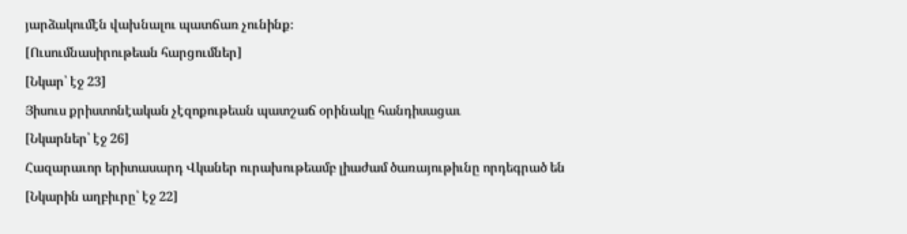յարձակումէն վախնալու պատճառ չունինք։
[Ուսումնասիրութեան հարցումներ]
[Նկար՝ էջ 23]
Յիսուս քրիստոնէական չէզոքութեան պատշաճ օրինակը հանդիսացաւ
[Նկարներ՝ էջ 26]
Հազարաւոր երիտասարդ Վկաներ ուրախութեամբ լիաժամ ծառայութիւնը որդեգրած են
[Նկարին աղբիւրը՝ էջ 22]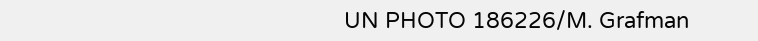UN PHOTO 186226/M. Grafman